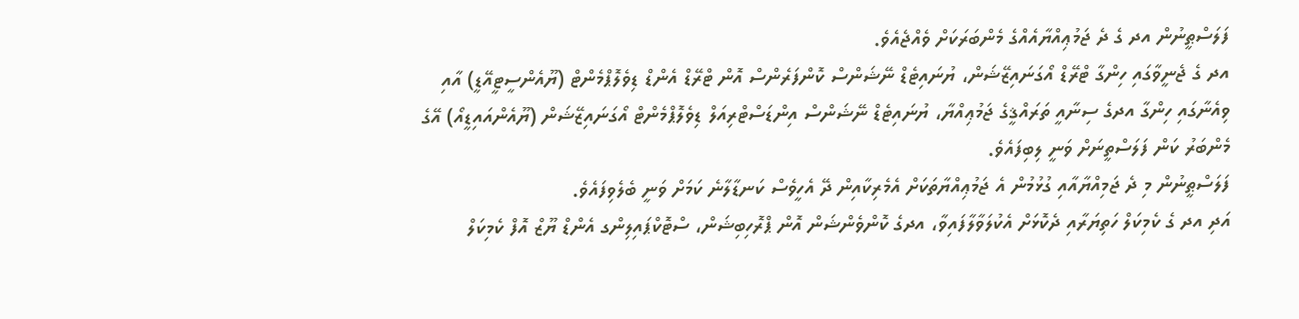ފަލަސްޠީނުން އދ ގެ ދެ ޖަމުޢިއްޔާއެއްގެ މެންބަރަކަށް ވެއްޖެއެވެ.
އދ ގެ ޖެނީވާގައި ހިންގާ ޓްރޭޑް އޯގަނައިޒޭޝަން، ޔުނައިޓެޑް ނޭޝަންސް ކޮންފަރެންސް އޮން ޓްރޭޑް އެންޑް ޑިވެލޮޕްމެންޓް (ޔޫއެންސީޓީއޭޑީ) އާއި ވިއެނާގައި ހިންގާ އދގެ ސިނާއީ ތަރައްޤީގެ ޖަމުޢިއްޔާ، ޔުނައިޓެޑް ނޭޝަންސް އިންޑަސްޓްރިއަލް ޑިވެލޮޕްމެންޓް އޯގަނައިޒޭޝަން (ޔޫއެންއައިޑީއޯ) އޭގެ މެންބަރު ކަން ފަލަސްތީނަށް ވަނީ ލިބިފައެވެ.
ފަލަސްޠީނުން މި ދެ ޖަމިއްޔާއާއި ގުޅުމުން އެ ޖަމުޢިއްޔާތަކަށް އެމެރިކާއިން ދޭ އެހީވެސް ކަނޑާލާނެ ކަމަށް ވަނީ ބެލެވިފައެވެ.
އަދި އދ ގެ ކެމިކަލް ހަތިޔަރާއި ދެކޮޅަށް އެކުލަވާލާފައިވާ، އދގެ ކޮންވެންޝަން އޮން ޕްރޮހިބިޝަން، ސްޓޮކްޕައިލިންގ އެންޑް ޔޫޒް އޮފް ކެމިކަލް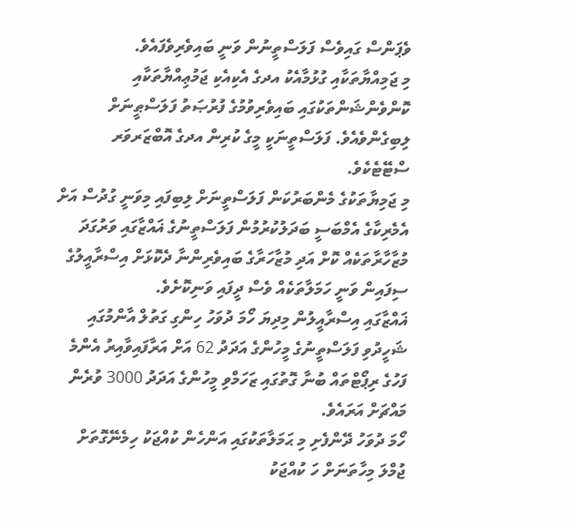ވެޕަންސް ގައިވެސް ފަލަސްތީނުން ވަނީ ބައިވެރިވެފައެވެ.
މި ޖަމިއްޔާތަކާއި ގުޅުމާއެކު އދގެ އެކިއެކި ޖަމުޢިއްޔާތަކާއި ކޮންވެންޝަންތަކުގައި ބައިވެރިވުމުގެ ފުރުޞަތު ފަލަސްޠީނަށް ލިބިގެންވެއެވެ. ފަލަސްތީނަކީ މީގެ ކުރިން އދގެ އޮބްޒަރވަރ ސްޓޭޓެކެވެ.
މި ޖަމިޔާތަކުގެ މެންބަރުކަން ފަލަސްތީނަށް ލިބިފައި މިވަނީ ގުދުސް އަށް އެމެރިކާގެ އެމްބަސީ ބަދަލުކުރުމުން ފަލަސްތީނުގެ ޣައްޒާގައި ވަރުގަދަ މުޒާހާރާތަކެއް ކޮށް އަދި މުޒާހަރާގެ ބައިވެރިންނާ ދެކޮޅަށް އިސްރާއީލުގެ ސިފައިން ވަނީ ހަމަލާތަކެއް ވެސް ދީފައި ވަނިކޮށެވެ.
ޣައްޒާގައި އިސްރާއީލުން މިދިޔަ ހޯމަ ދުވަހު ހިންގި ގަތުލް އާންމުގައި ޝަހީދުވި ފަލަސްތީނުގެ މީހުންގެ އަދަދު 62 އަށް އަރާފައިވާއިރު އެންމެ ފަހުގެ ރިޕޯޓްތައް ބުނާ ގޮތުގައި ޒަހަމްވި މީހުންގެ އަދަދު 3000 ވުރެން މައްޗަށް އަރައެވެ.
ހޯމަ ދުވަހު ދޭންފެށި މި ޙަމަލާތަކުގައި އަންހެން ކުއްޖަކު ހިމެނޭގޮތަށް ޖުމްލަ މިހާތަނަށް ހަ ކުއްޖަކު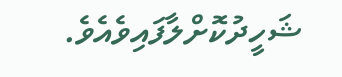ޝަހީދުކޮށްލާފައިވެއެވެ.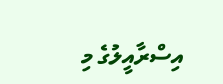އިސްރާއީލުގެ މި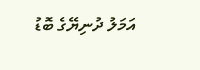އަމަލު ދުނިޔޭގެ ބޮޑު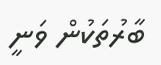ބާރުތަކުން ވަނީ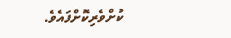ކުށްވެރިކޮށްފައެވެ.